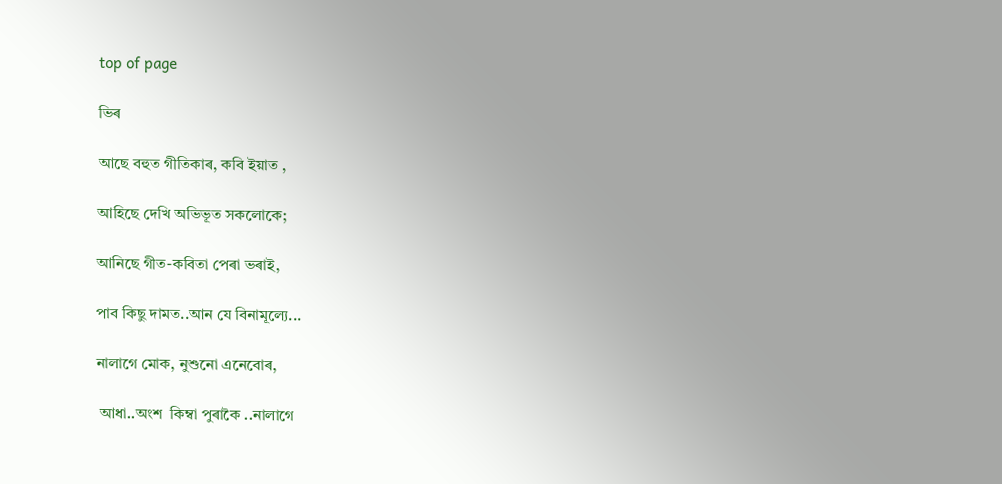top of page

ভিৰ

আছে বহুত গীতিকাৰ, কবি ইয়াত ,

আহিছে দেখি অভিভূত সকলোকে;

আনিছে গীত-কবিতা পেৰা ভৰাই,

পাব কিছু দামত..আন যে বিনামূল্যে...

নালাগে মোক, নুশুনো এনেবোৰ,

 আধা..অংশ  কিম্বা পুৰাকৈ ..নালাগে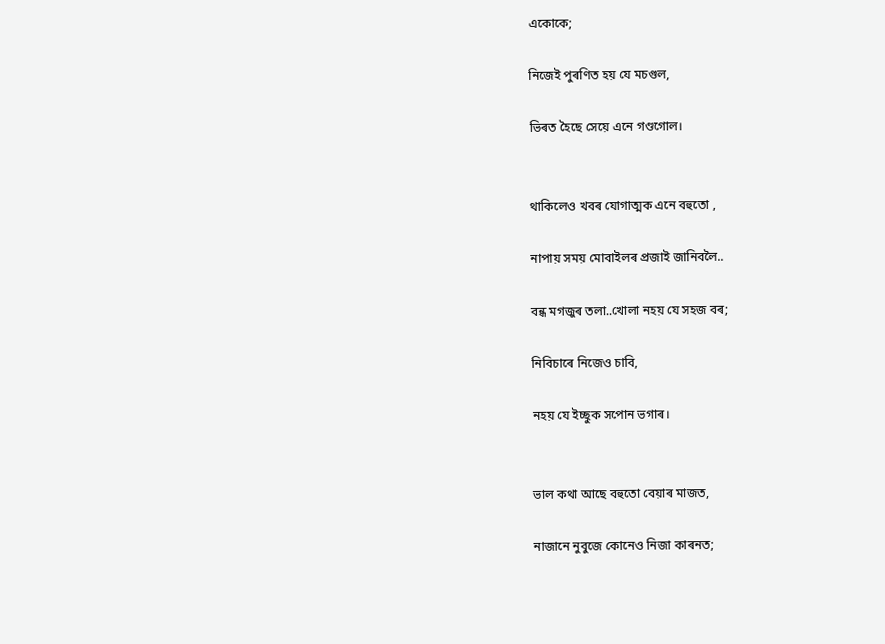একোকে;

নিজেই পুৰণিত হয় যে মচগুল,

ভিৰত হৈছে সেয়ে এনে গণ্ডগোল।


থাকিলেও খবৰ যোগাত্মক এনে বহুতো ,

নাপায় সময় মোবাইলৰ প্ৰজাই জানিবলৈ..

বন্ধ মগজুৰ তলা..খোলা নহয় যে সহজ বৰ;

নিবিচাৰে নিজেও চাবি,

নহয় যে ইচ্ছুক সপোন ভগাৰ।


ভাল কথা আছে বহুতো বেয়াৰ মাজত,

নাজানে নুবুজে কোনেও নিজা কাৰনত;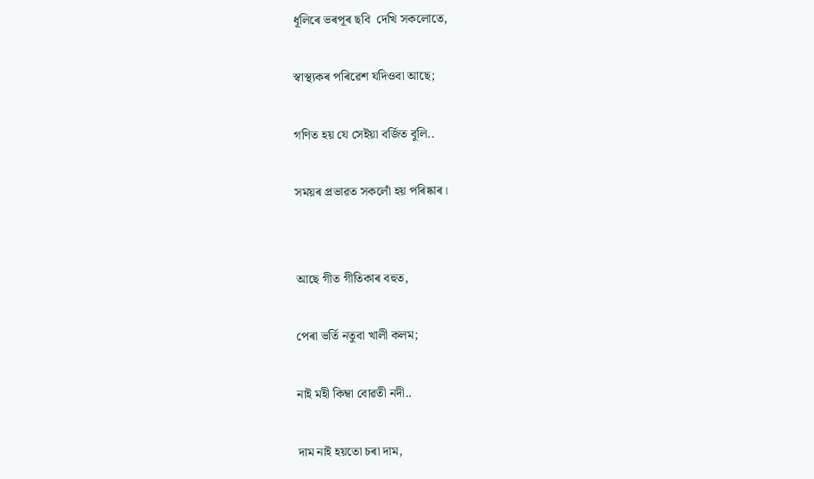ধূলিৰে ভৰপূৰ ছবি  দেখি সকলোতে,

স্বাস্থ্যকৰ পৰিৱেশ যদিওবা আছে;

গণিত হয় যে সেইয়া বৰ্জিত বুলি..

সময়ৰ প্ৰভাৱত সকলোঁ হয় পৰিষ্কাৰ।


আছে গীত গীতিকাৰ বহুত,

পেৰা ভৰ্তি নতুবা খালী কলম;

নাই মহী কিম্বা বোৱতী নদী..

দাম নাই হয়তো চৰা দাম,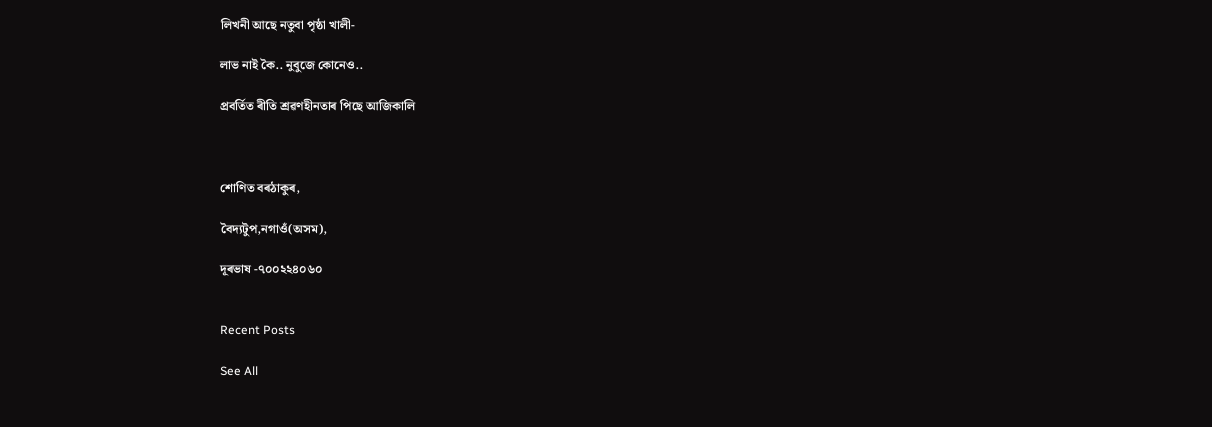লিখনী আছে নতুবা পৃষ্ঠা খালী-

লাভ নাই কৈ.. নুবুজে কোনেও..

প্ৰবৰ্তিত ৰীতি শ্ৰৱণহীনতাৰ পিছে আজিকালি



শোণিত বৰঠাকুৰ,

বৈদ্যটুপ,নগাওঁ(অসম),

দূৰভাষ -৭০০২২৪০৬০


Recent Posts

See All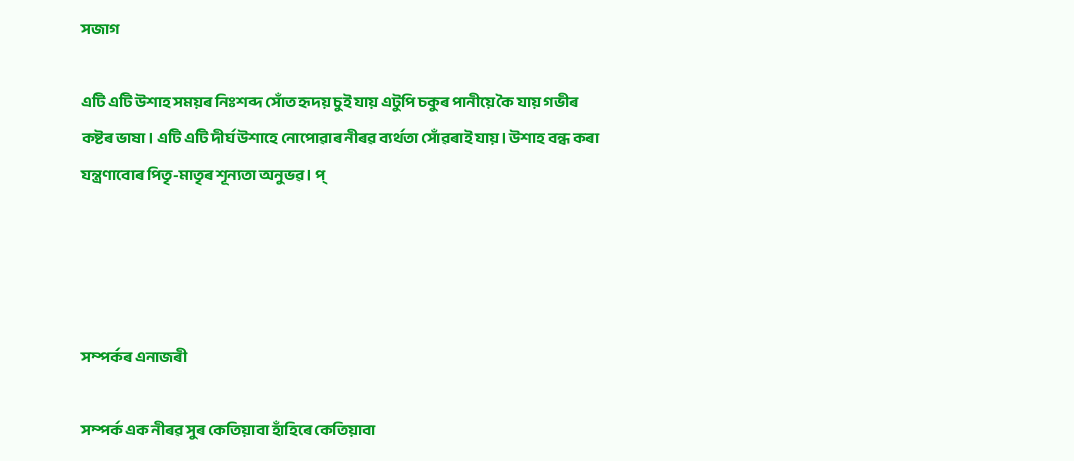সজাগ

এটি এটি উশাহ সময়ৰ নিঃশব্দ সোঁত হৃদয় চুই যায় এটুপি চকুৰ পানীয়ে কৈ যায় গভীৰ কষ্টৰ ভাষা। এটি এটি দীৰ্ঘ উশাহে নোপোৱাৰ নীৰৱ ব্যৰ্থতা সোঁৱৰাই যায়। উশাহ বন্ধ কৰা যন্ত্ৰণাবোৰ পিতৃ-মাতৃৰ শূন্যতা অনুভৱ । প্




সম্পৰ্কৰ এনাজৰী

সম্পৰ্ক এক নীৰৱ সুৰ কেতিয়াবা হাঁহিৰে কেতিয়াবা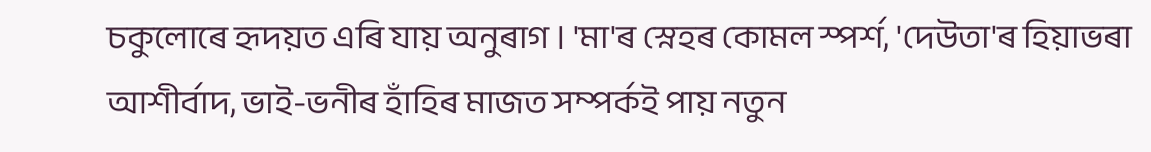চকুলোৰে হৃদয়ত এৰি যায় অনুৰাগ । 'মা'ৰ স্নেহৰ কোমল স্পৰ্শ, 'দেউতা'ৰ হিয়াভৰা আশীৰ্বাদ, ভাই-ভনীৰ হাঁহিৰ মাজত সম্পৰ্কই পায় নতুন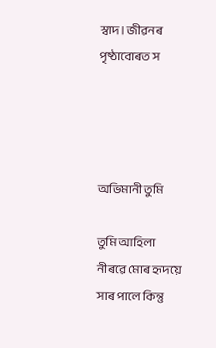স্বাদ। জীৱনৰ পৃষ্ঠাবোৰত স




অভিমানী তুমি

তুমি আহিলা নীৰৱে মোৰ হৃদয়ে সাৰ পালে কিন্তু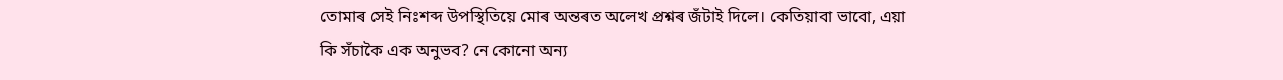তোমাৰ সেই নিঃশব্দ উপস্থিতিয়ে মোৰ অন্তৰত অলেখ প্ৰশ্নৰ জঁটাই দিলে। কেতিয়াবা ভাবো, এয়া কি সঁচাকৈ এক অনুভব? নে কোনো অন্য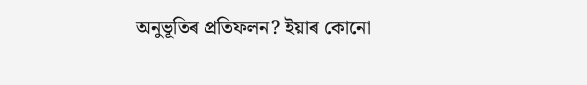অনুভূতিৰ প্ৰতিফলন? ইয়াৰ কোনো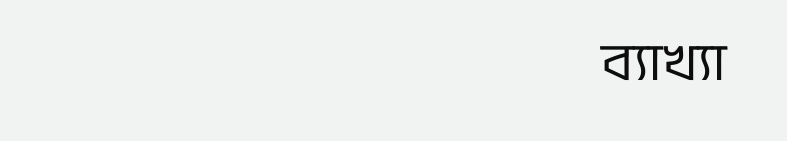ব্যাখ্যা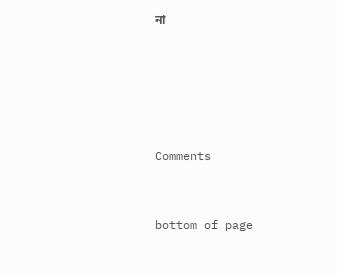না





Comments


bottom of page